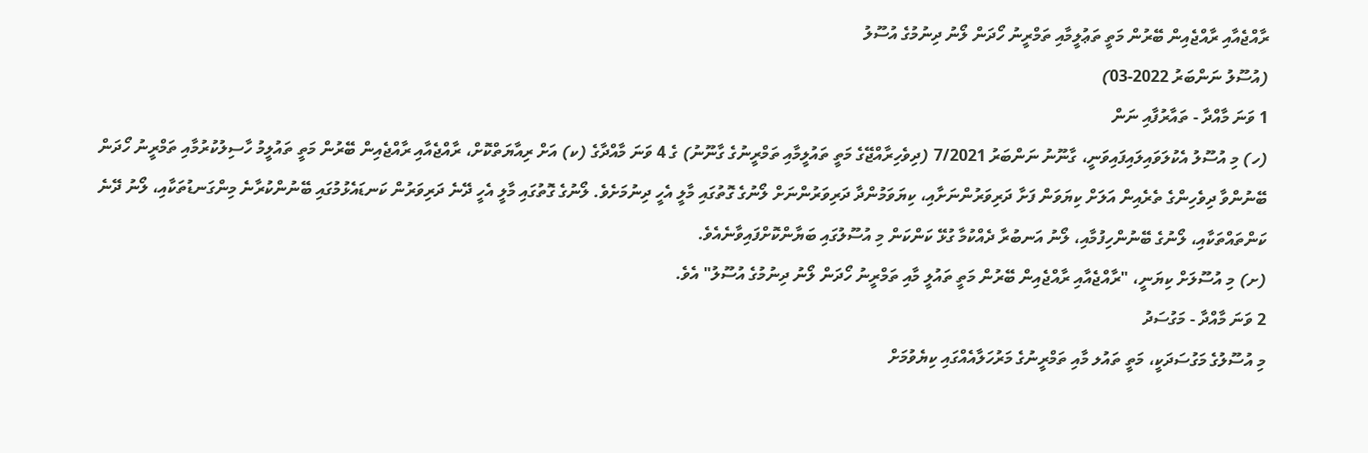ރާއްޖެއާއި ރާއްޖެއިން ބޭރުން މަތީ ތަޢުލީމާއި ތަމްރީނު ހޯދަން ލޯނު ދިނުމުގެ އުސޫލު
(އުސޫލު ނަންބަރު 2022-03)
1 ވަނަ މާއްދާ - ތައާރުފާއި ނަން
(ހ) މި އުސޫލު އެކުލަވައިލައިފައިވަނީ، ގާނޫނު ނަންބަރު 7/2021 (ދިވެހިރާއްޖޭގެ މަތީ ތައުލީމާއި ތަމްރީނުގެ ގާނޫނު) ގެ 4 ވަނަ މާއްދާގެ (ކ) އަށް ރިއާޔަތްކޮށް، ރާއްޖެއާއި ރާއްޖެއިން ބޭރުން މަތީ ތައުލީމު ހާސިލުކުރުމާއި ތަމްރީނު ހޯދަން ބޭނުންވާ ދިވެހިންގެ ތެރެއިން އަލަށް ކިޔަވަން ފަށާ ދަރިވަރުންނަށާއި، ކިޔަވަމުންދާ ދަރިވަރުންނަށް ލޯނުގެ ގޮތުގައި މާލީ އެހީ ދިނުމަށެވެ. ލޯނުގެ ގޮތުގައި މާލީ އެހީ ދޭނެ ދަރިވަރުން ކަނޑައެޅުމުގައި ބޭނުންކުރާނެ މިންގަނޑުތަކާއި، ލޯނު ދޭނެ ކަންތައްތަކާއި، ލޯނުގެ ބޭނުންހިފުމާއި، ލޯނު އަނބުރާ ދެއްކުމާ ގުޅޭ ކަންކަން މި އުސޫލުގައި ބަޔާންކޮށްފައިވާނެއެވެ.
(ށ) މި އުސޫލަށް ކިޔަނީ، "ރާއްޖެއާއި ރާއްޖެއިން ބޭރުން މަތީ ތައުލީ މާއި ތަމްރީނު ހޯދަން ލޯނު ދިނުމުގެ އުސޫލު" އެވެ.
2 ވަނަ މާއްދާ - މަގުސަދު
މި އުސޫލުގެ މަގުސަދަކީ، މަތީ ތައުލ މާއި ތަމްރީނުގެ މަރުހަލާއެއްގައި ކިޔެވުމަށް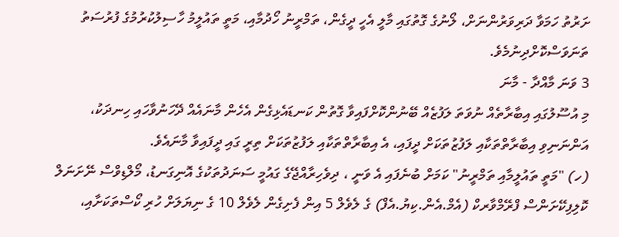ށަރުތު ހަމަވާ ދަރިވަރުންނަށް، ލޯނުގެ ގޮތުގައި މާލީ އެހީ ދީގެން، ތަމްރީނު ހޯދުމާއި، މަތީ ތައުލީމު ހާސިލުކުރުމުގެ ފުރުސަތު ތަނަވަސްކޮށްދިނުމެވެ.
3 ވަނަ މާއްދާ - މާނަ
މި އުސޫލުގައި އިބާރާތެއް ނުވަތަ ލަފުޒެއް ބޭނުންކޮށްފައިވާ ގޮތުން ކަނޑައެޅިގެން އެހެން މާނައެއް ދޭހަނުވާހައި ހިނދަކު، އަންނަނިވި އިބާރާތްތަކާއި ލަފުޒުތަކަށް ދީފައި، އެ އިބާރާތްތަކާއި ލަފުޒުތަކަށް ތިރީ ގައި ދީފައިވާ މާނައެވެ.
(ހ) "މަތީ ތައުލީމާއި ތަމްރީނު" ކަމަށް ބުނެފައި އެ ވަނީ ، ދިވެހިރާއްޖޭގެ ގައުމީ ސަނަދުތަކުގެ އޮނިގަނޑު، މޯލްޑިވްސް ނޭށަނަލް ކޮލިފިކޭށަންސް ފްރޭމްވާރކް (އެމް.އެން.ކިޔު.އެފް) ގެ ލެވެލް 5 އިން ފެށިގެން ލެވެލް 10 ގެ ނިޔަލަށް ހުރި ކޯސްތަކަށާއި،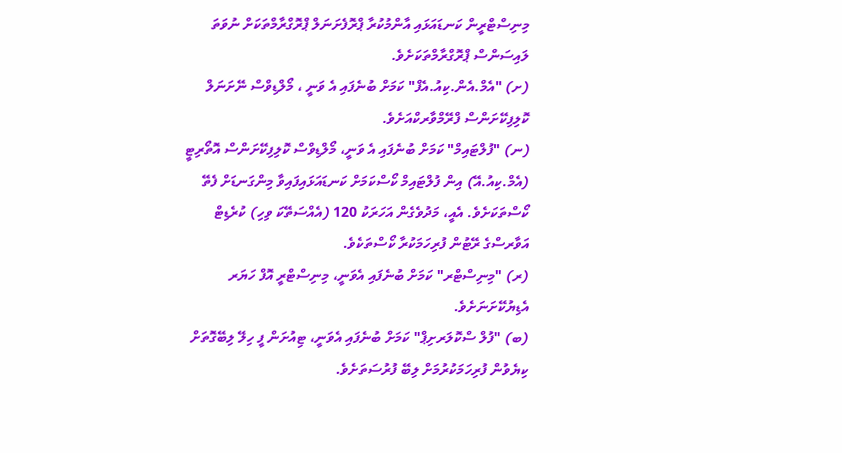މިނިސްޓްރީން ކަނޑައަޅައި އާންމުކުރާ ޕްރޮފެށަނަލް ޕްރޮގްރާމްތަކަށް ނުވަތަ ލައިސަންސް ޕްރޮގްރާމްތަކަށެވެ.
(ށ) "އެމް.އެން.ކިއު.އެފް" ކަމަށް ބުނެފައި އެ ވަނީ ، މޯލްޑިވްސް ނޭށަނަލް ކޮލިފިކޭށަންސް ފްރޭމްވާރކްއަށެވެ.
(ނ) "ފުލްޓައިމް" ކަމަށް ބުނެފައި އެ ވަނީ، މޯލްޑިވްސް ކޮލިފިކޭށަންސް އޮތޯރިޓީ (އެމް.ކިއު.އޭ) އިން ފުލްޓައިމް ކޯސްކަމަށް ކަނޑައަޅައިފައިވާ މިންގަނޑަށް ފެތޭ ކޯސްތަކަށެވެ. އެއީ، މަދުވެގެން އަހަރަކު 120 (އެއްސަތޭކަ ވިހި) ކުރެޑިޓް އަވާރސްގެ ރޭޓުން ފުރިހަމަކުރާ ކޯސްތަކެވެ.
(ރ) "މިނިސްޓްރ" ކަމަށް ބުނެފައި އެވަނީ، މިނިސްޓްރީ އޮފް ހަޔަރ އެޑިޔުކޭށަނަށެވެ.
(ބ) "ފުލް ސްކޮލަރށިޕް" ކަމަށް ބުނެފައި އެވަނީ، ޓިއުށަން ފީ ހިލޭ ލިބޭގޮތަށް ކިޔެވުން ފުރިހަމަކުރުމަށް ލިބޭ ފުރުސަތަށެވެ.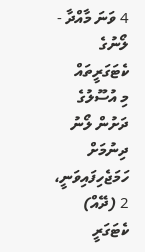4 ވަނަ މާއްދާ - ލޯނުގެ ކެޓަގަރީތައް
މި އުސޫލުގެ ދަށުން ލޯނު ދިނުމަށް ހަމަޖެހިފައިވަނީ، 2 (ދޭއް) ކެޓަގަރީ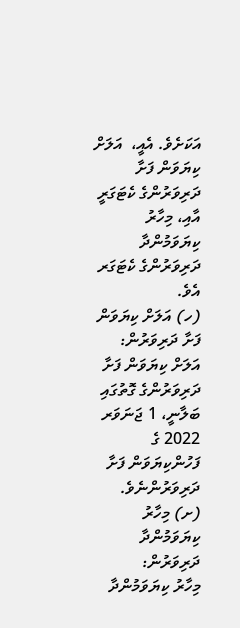އަކަށެވެ. އެއީ،  އަލަށް ކިޔަވަން ފަށާ ދަރިވަރުންގެ ކެޓަގަރީ އާއި، މިހާރު ކިޔަވަމުންދާ ދަރިވަރުންގެ ކެޓަގަރ އެވެ.
(ހ) އަލަށް ކިޔަވަން ފަށާ ދަރިވަރުން:
އަލަށް ކިޔަވަން ފަށާ ދަރިވަރުންގެ ގޮތުގައި ބަލާނީ، 1 ޖަނަވަރ 2022 ގެ ފަހުންކިޔަވަން ފަށާ ދަރިވަރުންނެވެ.
(ށ) މިހާރު ކިޔަވަމުންދާ ދަރިވަރުން:
މިހާރު ކިޔަވަމުންދާ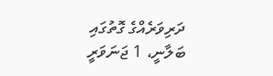ދަރިވަރެއްގެ ގޮތުގައި ބަލާނީ، 1 ޖަނަވަރީ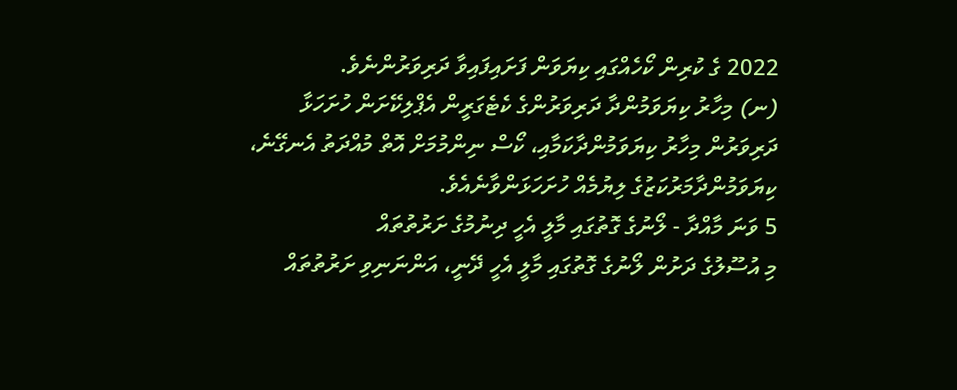2022 ގެ ކުރިން ކޯހެއްގައި ކިޔަވަން ފަށައިފައިވާ ދަރިވަރުންނެވެ.
(ނ) މިހާރު ކިޔަވަމުންދާ ދަރިވަރުންގެ ކެޓެގަރީން އެޕްލިކޭށަން ހުށަހަޅާ ދަރިވަރުން މިހާރު ކިޔަވަމުންދާކަމާއި، ކޯސް ނިންމުމަށް އޮތް މުއްދަތު އެނގޭނެ، ކިޔަވަމުންދާމަރުކަޒުގެ ލިޔުމެއް ހުށަހަޅަންވާނެއެވެ.
5 ވަނަ މާއްދާ - ލޯނުގެ ގޮތުގައި މާލީ އެހީ ދިނުމުގެ ށަރުތުތައް
މި އުސޫލުގެ ދަށުން ލޯނުގެ ގޮތުގައި މާލީ އެހީ ދޭނީ، އަންނަނިވި ށަރުތުތައް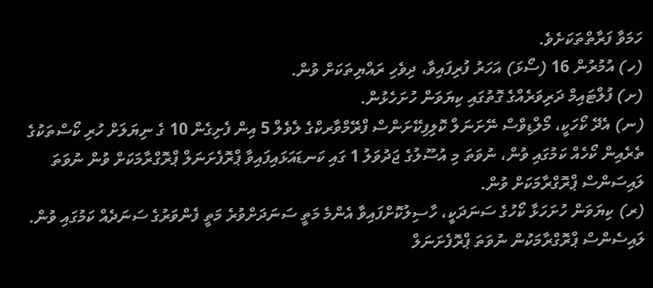ހަމަވާ ފަރާތްތަކަށެވެ.
(ހ) އުމުރުން 16 (ސޯޅަ) އަހަރު ފުރިފައިވާ، ދިވެހި ރައްޔިތަކަށް ވުން.
(ށ) ފުލްޓައިމް ދަރިވަރެއްގެ ގޮތުގައި ކިޔަވަން ހުށަހެޅުން.
(ނ) އެދޭ ކޯހަކީ، މޯލްޑިވްސް ނޭށަނަލް ކޮލިފިކޭށަންސް ފްރޭމްވާރކްގެ ލެވެލް 5 އިން ފެށިގެން 10 ގެ ނިޔަލަށް ހުރި ކޯސްތަކުގެ ތެރެއިން ކޯހެއް ކަމުގައި ވުން، ނުވަތަ މި އުސޫލުގެ ޖަދުވަލު 1 ގައި ކަނޑައަޅައިފައިވާ ޕްރޮފެށަނަލް ޕްރޮގްރާމަކަށް ވުން ނުވަތަ ލައިސަންސް ޕްރޮގްރާމަކަށް ވުން.
(ރ) ކިޔަވަން ހުށަހަޅާ ކޯހުގެ ސަނަދަކީ، ހާސިލުކޮށްފައިވާ އެންމެ މަތީ ސަނަދަށްވުރެ މަތީ ފެންވަރުގެ ސަނަދެއް ކަމުގައި ވުން. ލައިސެންސް ޕްރޮގްރާމަކުން ނުވަތަ ޕްރޮފެށަނަލް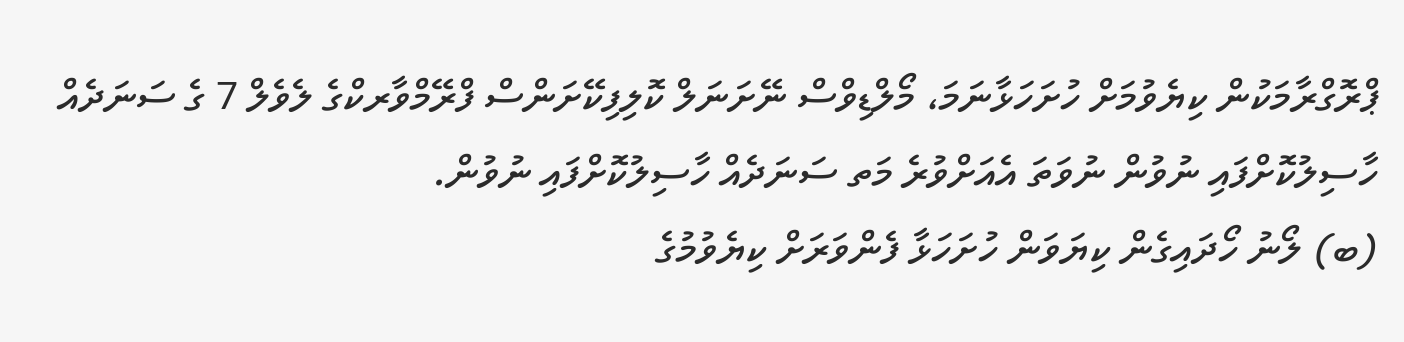ޕްރޮގްރާމަކުން ކިޔެވުމަށް ހުށަހަޅާނަމަ، މޯލްޑިވްސް ނޭށަނަލް ކޮލިފިކޭށަންސް ފްރޭމްވާރކްގެ ލެވެލް 7 ގެ ސަނަދެއް ހާސިލުކޮށްފައި ނުވުން ނުވަތަ އެއަށްވުރެ މަތ ސަނަދެއް ހާސިލުކޮށްފައި ނުވުން.
(ބ) ލޯނު ހޯދައިގެން ކިޔަވަން ހުށަހަޅާ ފެންވަރަށް ކިޔެވުމުގެ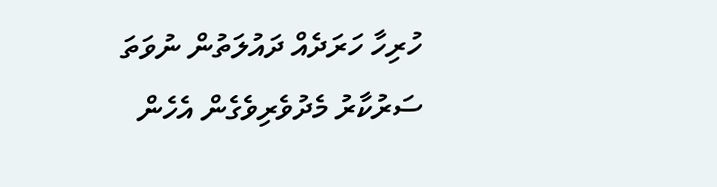ހުރިހާ ހަރަދެއް ދައުލަތުން ނުވަތަ ސަރުކާރު މެދުވެރިވެގެން އެހެން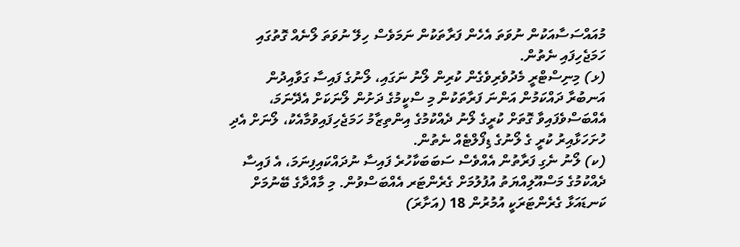މުއައްސަސާއަކުން ނުވަތަ އެހެން ފަރާތަކުން ނަމަވެސް ހިލޭ ނުވަތަ ލޯނެއް ގޮތުގައި ހަމަޖެހިފައި ނެތުން.
(ޅ) މިނިސްޓްރީ މެދުވެރިވެގެން ކުރިން ލޯނު ނަގައި، ލޯނުގެ ފައިސާ ގަވާއިދުން އަނބުރާ ދައްކަމުން އަންނަ ފަރާތަކުން މި ސްކީމުގެ ދަށުން ލޯނަކަށް އެދޭނަމަ، އެއްބަސްވެފައިވާ ގޮތަށް ކުރީގެ ލޯނު ދެއްކުމުގެ އިންތިޒާމު ހަމަޖެހިފައިވުމާއެކު، ލޯނަށް އެދި ހުށަހަޅާއިރު ކުރީ ގެ ލޯނުގެ ޑިފޯލްޓެއް ނެތުން.
(ކ) ލޯނު ނެގި ފަރާތުން އެއްވެސް ސަބަބަކާހުރެ ފައިސާ ނުދައްކައިފިނަމަ، އެ ފައިސާ ދެއްކުމުގެ މަސްއޫލިއްޔަތު އުފުލުމަށް ގެރެންޓަރ އެއްބަސްވުން. މި މާއްދާގެ ބޭނުމަށް ކަނޑައަޅާ ގެރެންޓަރަކީ އުމުރުން 18 (އަށާރަ)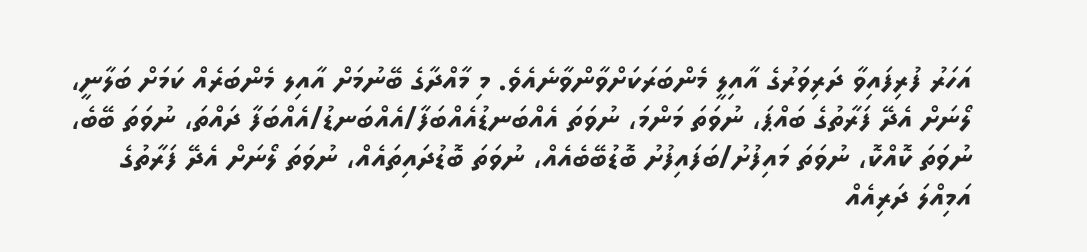އަހަރު ފުރިފައިވާ ދަރިވަރުގެ އާއިލީ މެންބަރަކަށްވާންވާނެއެވެ. މި މާއްދާގެ ބޭނުމަށް އާއިލ މެންބަރެއް ކަމަށް ބަލާނީ، ލޯނަށް އެދޭ ފަރާތުގެ ބައްޕަ، ނުވަތަ މަންމަ، ނުވަތަ އެއްބަނޑުއެއްބަފާ/އެއްބަނޑު/އެއްބަފާ ދައްތަ، ނުވަތަ ބޭބެ، ނުވަތަ ކޮއްކޮ، ނުވަތަ މައިފުށު/ބަފައިފުށު ބޮޑުބޭބެއެއް، ނުވަތަ ބޮޑުދައިތައެއް، ނުވަތަ ލޯނަށް އެދޭ ފަރާތުގެ އަމިއްލަ ދަރިއެއް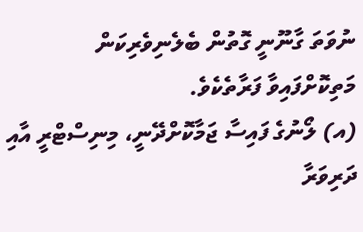ނުވަތަ ގާނޫނީ ގޮތުން ބެލެނިވެރިކަން މަތިކޮށްފައިވާ ފަރާތެކެވެ.
(އ) ލޯނުގެ ފައިސާ ޖަމާކޮށްދޭނީ، މިނިސްޓްރީ އާއި ދަރިވަރާ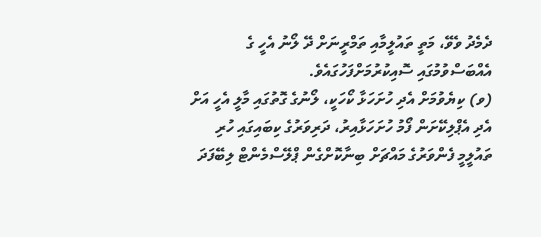ދެމެދު ވެވޭ، މަތީ ތައުލީމާއި ތަމްރީނަށް ދޭ ލޯނު އެހީ ގެ އެއްބަސްވުމުގައި ސޮއިކުރުމަށްފަހުގައެވެ.
(ވ) ކިޔެވުމަށް އެދި ހުށަހަޅާ ކޯހަކީ، ލޯނުގެ ގޮތުގައި މާލީ އެހީ އަށް އެދި އެޕްލިކޭށަން ފޯމު ހުށަހަޅާއިރު، ދަރިވަރުގެ ކިބައިގައި ހުރި ތައުލީމީ ފެންވަރުގެ މައްޗަށް ބިނާކޮށްގެން ޕްލޭސްމެންޓް ލިބޭފަދަ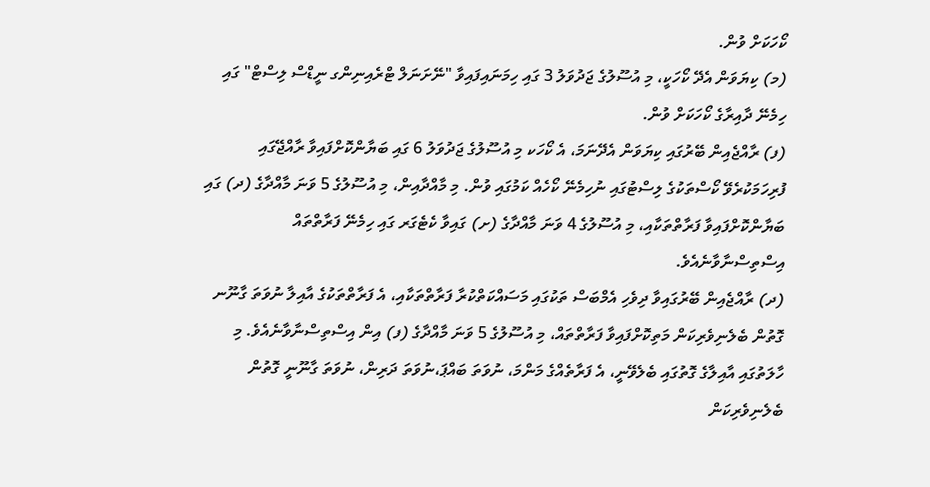ކޯހަކަށް ވުން.
(މ) ކިޔަވަން އެދޭ ކޯހަކީ، މި އުސޫލުގެ ޖަދުވަލު 3 ގައި ހިމަނައިފައިވާ "ނޭށަނަލް ޓްރެއިނިންގ ނީޑްސް ލިސްޓް" ގައި ހިމެނޭ ދާއިރާގެ ކޯހަކަށް ވުން.
(ފ) ރާއްޖެއިން ބޭރުގައި ކިޔަވަން އެދޭނަމަ، އެ ކޯހަކ މި އުސޫލުގެ ޖަދުވަލު 6 ގައި ބަޔާންކޮށްފައިވާ ރާއްޖޭގައި ފުރިހަމަކުރެވޭ ކޯސްތަކުގެ ލިސްޓުގައި ނުހިމެނޭ ކޯހެއް ކަމުގައި ވުން. މި މާއްދާއިން، މި އުސޫލުގެ 5 ވަނަ މާއްދާގެ (ދ) ގައި ބަޔާންކޮށްފައިވާ ފަރާތްތަކާއި، މި އުސޫލުގެ 4 ވަނަ މާއްދާގެ (ށ) ގައިވާ ކެޓެގަރ ގައި ހިމެނޭ ފަރާތްތައް އިސްތިސްނާވާނެއެވެ.
(ދ) ރާއްޖެއިން ބޭރުގައިވާ ދިވެހި އެމްބަސް ތަކުގައި މަސައްކަތްކުރާ ފަރާތްތަކާއި، އެ ފަރާތްތަކުގެ އާއިލާ ނުވަތަ ގާނޫނ ގޮތުން ބެލެނިވެރިކަން މަތިކޮށްފައިވާ ފަރާތްތައް، މި އުސޫލުގެ 5 ވަނަ މާއްދާގެ (ފ) އިން އިސްތިސްނާވާނެއެވެ. މި ހާލަތުގައި އާއިލާގެ ގޮތުގައި ބެލެވޭނީ، އެ ފަރާތެއްގެ މަންމަ، ނުވަތަ ބައްޕަ،ނުވަތަ ދަރިން، ނުވަތަ ގާނޫނީ ގޮތުން ބެލެނިވެރިކަން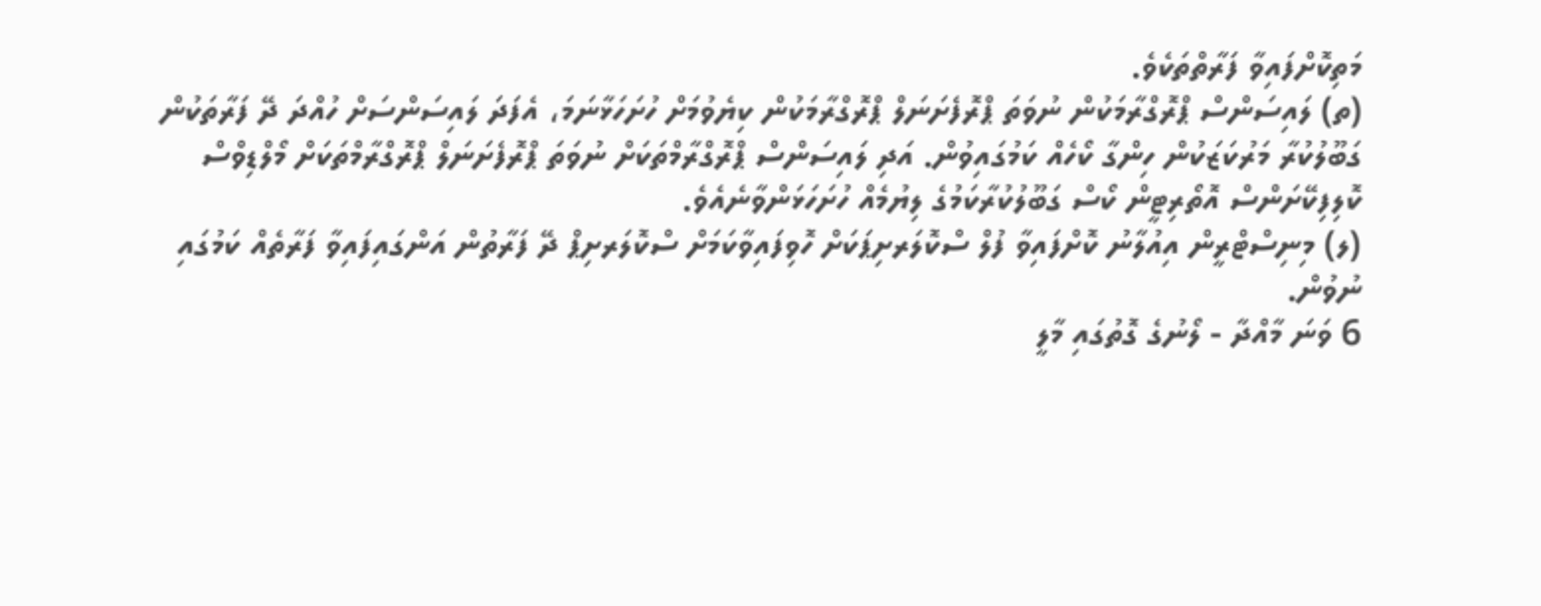މަތިކޮށްފައިވާ ފަރާތްތަކެވެ.
(ތ) ލައިސަންސް ޕްރޮގްރާމަކުން ނުވަތަ ޕްރޮފެށަނަލް ޕްރޮގްރާމަކުން ކިޔެވުމަށް ހުށަހަޅާނަމަ، އެފަދަ ލައިސަންސަށް ހުއްދަ ދޭ ފަރާތަކުން ގަބޫލުކުރާ މަރުކަޒަކުން ހިންގާ ކޯހެއް ކަމުގައިވުން. އަދި ލައިސަންސް ޕްރޮގްރާމްތަކަށް ނުވަތަ ޕްރޮފެށަނަލް ޕްރޮގްރާމްތަކަށް މޯލްޑިވްސް ކޮލިފިކޭށަންސް އޮތޯރިޓީން ކޯސް ގަބޫލުކުރާކަމުގެ ލިޔުމެއް ހުށަހަޅަންވާނެއެވެ.
(ލ) މިނިސްޓްރީން އިއުލާނު ކޮށްފައިވާ ފުލް ސްކޮލަރށިޕަކަށް ހޮވިފައިވާކަމަށް ސްކޮލަރށިޕް ދޭ ފަރާތުން އަންގައިފައިވާ ފަރާތެއް ކަމުގައި ނުވުން.
6 ވަނަ މާއްދާ - ލޯނުގެ ގޮތުގައި މާލީ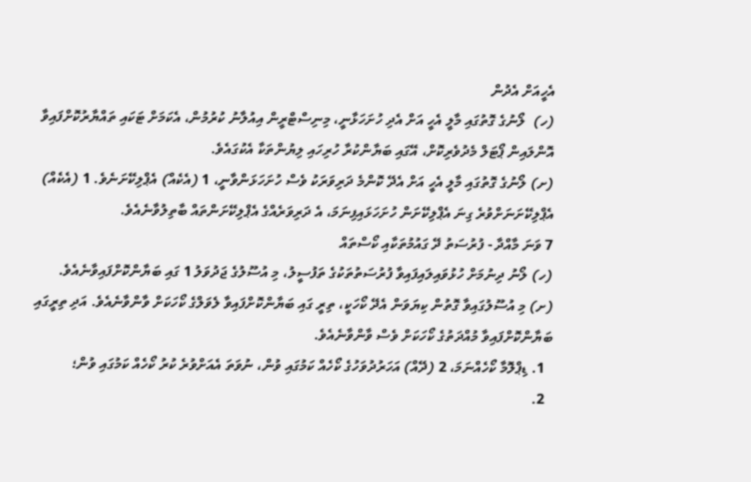އެހީއަށް އެދުން
(ހ)  ލޯނުގެ ގޮތުގައި މާލީ އެހީ އަށް އެދި ހުށަހަޅާނީ، މިނިސްޓްރީން އިއުލާނު ކުރުމުން، އެކަމަށް ޓަކައި ތައްޔާރުކޮށްފައިވާ އޮންލައިން ޕޯޓަލް މެދުވެރިކޮށް، އޭގައި ބަޔާންކުރާ ހުރިހައި ލިޔުންތަކާ އެކުގައެވެ.
(ށ) ލޯނުގެ ގޮތުގައި މާލީ އެހީ އަށް އެދޭ ކޮންމެ ދަރިވަރަކު ވެސް ހުށަހަޅަންވާނީ، 1 (އެކެއް) އެޕްލިކޭށަނެވެ. 1 (އެކެއް) އެޕްލިކޭށަނަށްވުރެ ގިނަ އެޕްލިކޭށަން ހުށަހަޅައިފިނަމަ، އެ ދަރިވަރެއްގެ އެޕްލިކޭށަންތައް ބާތިލުވާނެއެވެ.
7 ވަނަ މާއްދާ - ފުރުސަތު ދޭ ގައުމުތަކާއި ކޯސްތައް
(ހ) ލޯނު ދިނުމަށް ހުޅުވައިލައިފައިވާ ފުރުސަތުތަކުގެ ތަފުސީލު، މި އުސޫލުގެ ޖަދުވަލު 1 ގައި ބަޔާންކޮށްފައިވާނެއެވެ.
(ށ) މި އުސޫލުގައިވާ ގޮތުން ކިޔަވަން އެދޭ ކޯހަކީ، ތިރީ ގައި ބަޔާންކޮށްފައިވާ ލެވަލްގެ ކޯހަކަށް ވާންވާނެއެވެ. އަދި ތިރީގައި ބަޔާންކޮށްފައިވާ މުއްދަތުގެ ކޯހަކަށް ވެސް ވާންވާނެއެވެ.
  1. ޑިޕްލޮމާ ކޯހެއްނަމަ، 2 (ދޭއް) އަހަރުދުވަހުގެ ކޯހެއް ކަމުގައި ވުން، ނުވަތަ އެއަށްވުރެ ކުރު ކޯހެއް ކަމުގައި ވުން؛
  2.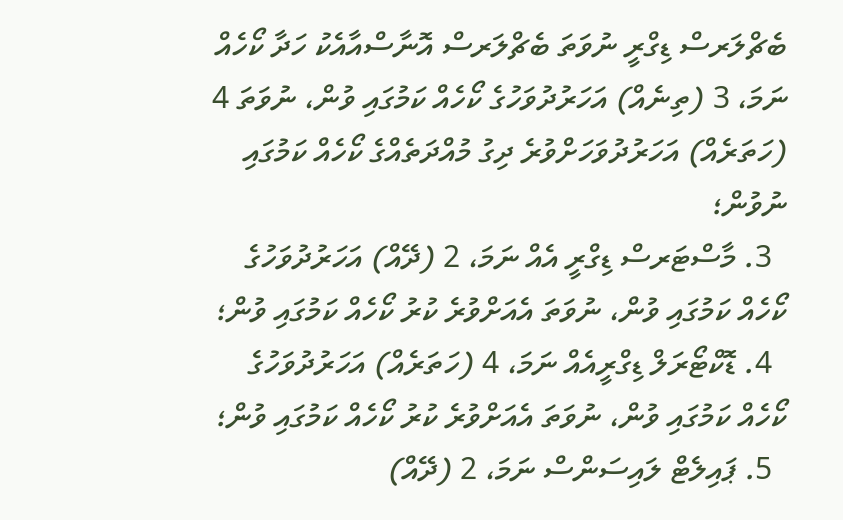ބެޗްލަރސް ޑިގްރީ ނުވަތަ ބެޗްލަރސް އޮނާސްއާއެކު ހަދާ ކޯހެއް ނަމަ، 3 (ތިނެއް) އަހަރުދުވަހުގެ ކޯހެއް ކަމުގައި ވުން، ނުވަތަ 4 (ހަތަރެއް) އަހަރުދުވަހަށްވުރެ ދިގު މުއްދަތެއްގެ ކޯހެއް ކަމުގައި ނުވުން؛
  3. މާސްޓަރސް ޑިގްރީ އެއް ނަމަ، 2 (ދޭއް) އަހަރުދުވަހުގެ ކޯހެއް ކަމުގައި ވުން، ނުވަތަ އެއަށްވުރެ ކުރު ކޯހެއް ކަމުގައި ވުން؛
  4. ޑޮކްޓޯރަލް ޑިގްރީއެއް ނަމަ، 4 (ހަތަރެއް) އަހަރުދުވަހުގެ ކޯހެއް ކަމުގައި ވުން، ނުވަތަ އެއަށްވުރެ ކުރު ކޯހެއް ކަމުގައި ވުން؛
  5. ޕައިލެޓް ލައިސަންސް ނަމަ، 2 (ދޭއް)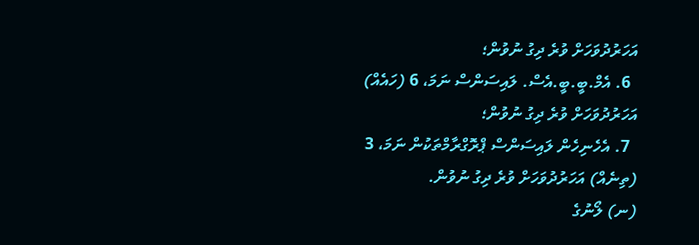އަހަރުދުވަހަށް ވުރެ ދިގު ނުވުން؛
  6. އެމް.ބީ.ބީ.އެސް. ލައިސަންސް ނަމަ، 6 (ހައެއް) އަހަރުދުވަހަށް ވުރެ ދިގު ނުވުން؛
  7. އެހެނިހެން ލައިސަންސް ޕްރޮގްރާމްތަކުން ނަމަ، 3 (ތިނެއް) އަހަރުދުވަހަށް ވުރެ ދިގު ނުވުން.
(ނ) ލޯނުގެ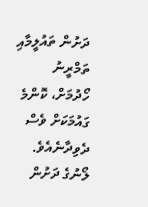ދަށުން ތައުލީމާއި ތަމްރީނު ހޯދުމަށް، ކޮންމެ ގައުމަކަށް ވެސް ދެވިދާނެއެވެ. ލޯނުގެ ދަށުން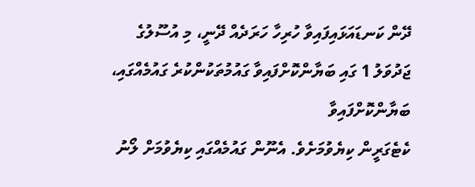ދޭން ކަނޑައަޅައިފައިވާ ހުރިހާ ހަރަދެއް ދޭނީ، މި އުސޫލުގެ ޖަދުވަލު 1 ގައި ބަޔާންކޮށްފައިވާ ގައުމުތަކުންކުރެ ގައުމެއްގައި، ބަޔާންކޮށްފައިވާ
ކެޓެގަރީން ކިޔެވުމަށެވެ. އެނޫން ގައުމެއްގައި ކިޔެވުމަށް ލޯނު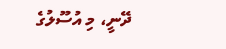ދޭނީ، މި އުސޫލުގެ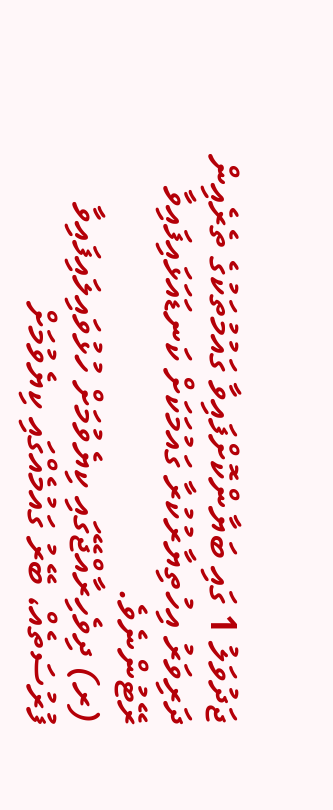ޖަދުވަލު 1 ގައި ބަޔާންކޮށްފައިވާ ގައުމުތަކުގެ ތެރެއިން ދަރިވަރު އިހުތިޔާރުކުރާ ގައުމަކަށް ކަނޑައަޅައިފައިވާ ރޭޓުންނެވެ.
(ރ) ދިވެހިރާއްޖޭގައި ކިޔެވުމަށް ހުޅުވައިލައިފައިވާ ފުރުސަތެއް، ބޭރު ގައުމެއްގައި ކިޔެވުމަށް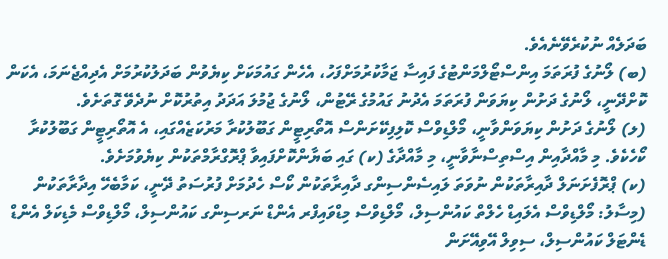ބަދަލެއް ނުކުރެވޭނެއެވެ.
(ބ) ލޯނުގެ ފުރަތަމަ އިންސްޓޯލްމަންޓުގެ ފައިސާ ޖަމާކުރުމަށްފަހު، އެހެން ގައުމަކަށް ކިޔެވުން ބަދަލުކުރުމަށް އެދިއްޖެނަމަ، އެކަން ކޮށްދޭނީ، ލޯނުގެ ދަށުން ކިޔަވަން ފުރަތަމަ އެދުނު ގައުމުގެ ރޭޓުން، ލޯނުގެ ޖުމުލަ އަދަދު އިތުރުކޮށް ނުދެވޭ ގޮތަށެވެ.
(ލ) ލޯނުގެ ދަށުން ކިޔަވަންވާނީ، މޯލްޑިވްސް ކޮލިފިކޭށަންސް އޮތޯރިޓީން ގަބޫލުކުރާ މަރުކަޒެއްގައި، އެ އޮތޯރިޓީން ގަބޫލުކުރާ ކޯހެކެވެ. މި މާއްދާއިން އިސްތިސްނާވާނީ، މި މާއްދާގެ (ކ) ގައި ބަޔާންކޮށްފައިވާ ޕްރޮގްރާމްތަކުން ކިޔެވުމަށެވެ.
(ކ) ޕްރޮފެށަނަލް ދާއިރާތަކުން ނުވަތަ ލައިސެންސިންގ ދާއިރާތަކުން ކޯސް ހެދުމަށް ފުރުސަތު ދޭނީ، ކަމާބެހޭ އިދާރާތަކުން (މިސާލު: މޯލްޑިވްސް އެލައިޑް ހެލްތް ކައުންސިލް، މޯލްޑިވްސް މިޑްވައިފްރ އެންޑް ނަރސިންގ ކައުންސިލް، މޯލްޑިވްސް މެޑިކަލް އެންޑް ޑެންޓަލް ކައުންސިލް، ސިވިލް އޭވިއޭށަން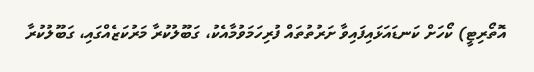އޮތޯރިޓީ) ކޯހަށް ކަނޑައަޅައިފައިވާ ށަރުތުތައް ފުރިހަމަވުމާއެކު، ގަބޫލުކުރާ މަރުކަޒެއްގައި، ގަބޫލުކުރާ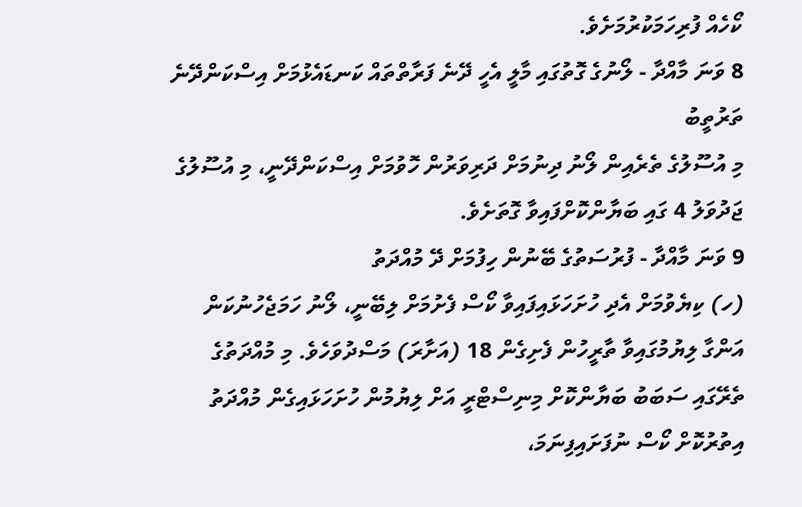ކޯހެއް ފުރިހަމަކުރުމަށެވެ.
8 ވަނަ މާއްދާ - ލޯނުގެ ގޮތުގައި މާލީ އެހީ ދޭނެ ފަރާތްތައް ކަނޑައެޅުމަށް އިސްކަންދޭނެ ތަރުތީބު
މި އުސޫލުގެ ތެރެއިން ލޯނު ދިނުމަށް ދަރިވަރުން ހޮވުމަށް އިސްކަންދޭނީ، މި އުސޫލުގެ ޖަދުވަލު 4 ގައި ބަޔާންކޮށްފައިވާ ގޮތަށެވެ.
9 ވަނަ މާއްދާ - ފުރުސަތުގެ ބޭނުން ހިފުމަށް ދޭ މުއްދަތު
(ހ) ކިޔެވުމަށް އެދި ހުށަހަޅައިފައިވާ ކޯސް ފެށުމަށް ލިބޭނީ، ލޯނު ހަމަޖެހުނުކަން އަންގާ ލިޔުމުގައިވާ ތާރީހުން ފެށިގެން 18 (އަށާރަ) މަސްދުވަހެވެ. މި މުއްދަތުގެ ތެރޭގައި ސަބަބު ބަޔާންކޮށް މިނިސްޓްރީ އަށް ލިޔުމުން ހުށަހަޅައިގެން މުއްދަތު އިތުރުކޮށް ކޯސް ނުފަށައިފިނަމަ،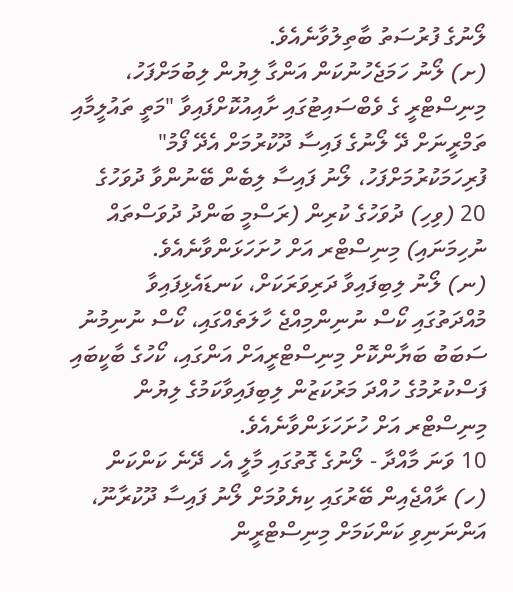ލޯނުގެ ފުރުސަތު ބާތިލުވާނެއެވެ.
(ށ) ލޯނު ހަމަޖެހުނުކަން އަންގާ ލިޔުން ލިބުމަށްފަހު، މިނިސްޓްރީ ގެ ވެބްސައިޓުގައި ށާއިއުކޮށްފައިވާ "މަތީ ތައުލީމާއި ތަމްރީނަށް ދޭ ލޯނުގެ ފައިސާ ދޫކުރުމަށް އެދޭ ފޯމު" ފުރިހަމަކުރުމަށްފަހު، ލޯނު ފައިސާ ލިބެން ބޭނުންވާ ދުވަހުގެ 20 (ވިހި) ދުވަހުގެ ކުރިން (ރަސްމީ ބަންދު ދުވަސްތައް ނުހިމަނައި) މިނިސްޓްރ އަށް ހުށަހަޅަންވާނެއެވެ.
(ނ) ލޯނު ލިބިފައިވާ ދަރިވަރަކަށް، ކަނޑައެޅިފައިވާ މުއްދަތުގައި ކޯސް ނުނިންމިއްޖެ ހާލަތެއްގައި، ކޯސް ނުނިމުނު ސަބަބު ބަޔާންކޮށް މިނިސްޓްރީއަށް އަންގައި، ކޯހުގެ ބާކީބައި ފަސްކުރުމުގެ ހުއްދަ މަރުކަޒުން ލިބިފައިވާކަމުގެ ލިޔުން މިނިސްޓްރ އަށް ހުށަހަޅަންވާނެއެވެ.
10 ވަނަ މާއްދާ - ލޯނުގެ ގޮތުގައި މާލީ އެހ ދޭނެ ކަންކަން
(ހ) ރާއްޖެއިން ބޭރުގައި ކިޔެވުމަށް ލޯނު ފައިސާ ދޫކުރާނޫ، އަންނަނިވި ކަންކަމަށް މިނިސްޓްރީން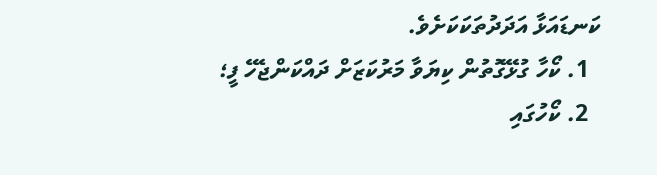ކަނޑައަޅާ އަދަދުތަކަކަށެވެ.
  1. ކޯހާ ގުޅޭގޮތުން ކިޔަވާ މަރުކަޒަށް ދައްކަންޖެހޭ ފީ؛
  2. ކޯހުގައި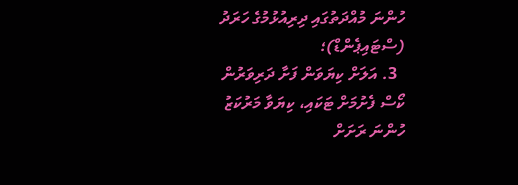ހުންނަ މުއްދަތުގައި ދިރިއުޅުމުގެ ހަރަދު (ސްޓައިޕެންޑް)؛
  3. އަލަށް ކިޔަވަން ފަށާ ދަރިވަރުން ކޯސް ފެށުމަށް ޓަކައި، ކިޔަވާ މަރުކަޒު ހުންނަ ރަށަށް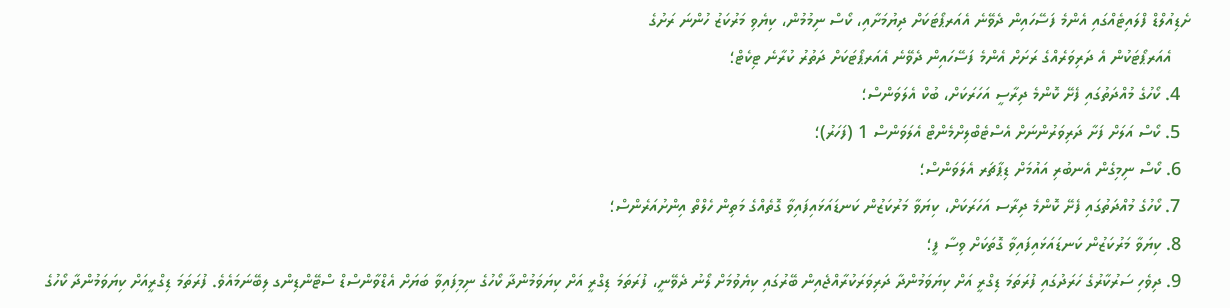ށެޑިއުލްޑް ފްލައިޓެއްގައި އެންމެ ފަސޭހައިން ދެވޭނެ އެއަރޕޯޓަކަށް ދިޔުމަށާއި، ކޯސް ނިމުމުން، ކިޔެވި މަރުކަޒު ހުންނަ ރަށުގެ
    އެއަރޕޯޓަކުން އެ ދަރިވަރެއްގެ ރަށަށް އެންމެ ފަސޭހައިން ދެވޭނެ އެއަރޕޯޓަކަށް ދަތުރު ކުރާނެ ޓިކެޓް؛
  4. ކޯހުގެ މުއްދަތުގައި ފެށޭ ކޮންމެ ދިރާސީ އަހަރަކަށް، ބުކް އެލަވަންސް؛
  5. ކޯސް އަލަށް ފަށާ ދަރިވަރުންނަށް އެސްޓެބްލިށްމެންޓް އެލަވަންސް 1 (ފަހަރު)؛
  6. ކޯސް ނިމިގެން އެނބުރި އައުމަށް ޑިޕާޗަރ އެލަވަންސް؛
  7. ކޯހުގެ މުއްދަތުގައި ފެށޭ ކޮންމެ ދިރާސ އަހަރަކަށް، ކިޔަވާ މަރުކަޒުން ކަނޑައަޅައިފައިވާ ގޮތެއްގެ މަތިން ހެލްތް އިންށުއަރެންސް؛
  8. ކިޔަވާ މަރުކަޒުން ކަނޑައަޅައިފައިވާ ގޮތަކަށް ވިސާ ފީ؛
  9. ދިވެހި ސަރުކާރުގެ ހަރަދުގައި ފުރަތަމަ ޑިގްރީ އަށް ކިޔަވަމުންދާ ދަރިވަރަކުރާއްޖެއިން ބޭރުގައި ކިޔެވުމަށް ލޯނު ދެވޭނީ، ފުރަތަމަ ޑިގްރީ އަށް ކިޔަވަމުންދާ ކޯހުގެ ނިމިފައިވާ ބަޔަށް އެޑްވާންސްޑް ސްޓޭންޑިންގ ލިބޭނަމައެވެ. ފުރަތަމަ ޑިގްރީއަށް ކިޔަވަމުންދާ ކޯހުގެ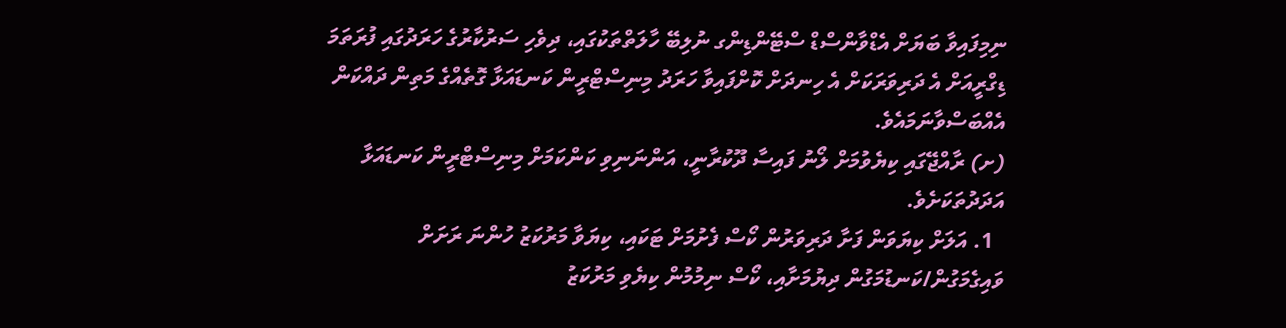ނިމިފައިވާ ބަޔަށް އެޑްވާންސްޑް ސްޓޭންޑިންގ ނުލިބޭ ހާލަތްތަކުގައި، ދިވެހި ސަރުކާރުގެ ހަރަދުގައި ފުރަތަމަ ޑިގްރީއަށް އެ ދަރިވަރަކަށް އެ ހިނދަށް ކޮށްފައިވާ ހަރަދު މިނިސްޓްރީން ކަނޑައަޅާ ގޮތެއްގެ މަތިން ދައްކަން އެއްބަސްވާނަމައެވެ.
(ށ) ރާއްޖޭގައި ކިޔެވުމަށް ލޯނު ފައިސާ ދޫކުރާނީ، އަންނަނިވި ކަންކަމަށް މިނިސްޓްރީން ކަނޑައަޅާ އަދަދުތަކަށެވެ.
  1. އަލަށް ކިޔަވަން ފަށާ ދަރިވަރުން ކޯސް ފެށުމަށް ޓަކައި، ކިޔަވާ މަރުކަޒު ހުންނަ ރަށަށް ވައިގެމަގުން/ކަނޑުމަގުން ދިޔުމަށާއި، ކޯސް ނިމުމުން ކިޔެވި މަރުކަޒު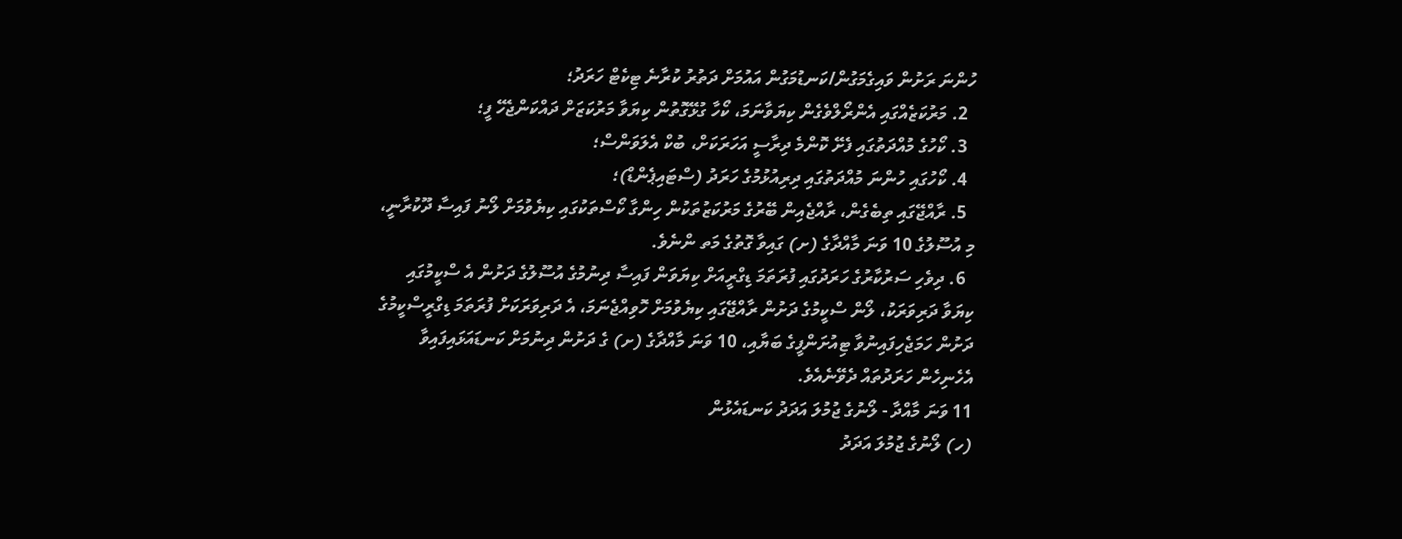ހުންނަ ރަށުން ވައިގެމަގުން/ކަނޑުމަގުން އައުމަށް ދަތުރު ކުރާނެ ޓިކެޓް ހަރަދު؛
  2. މަރުކަޒެއްގައި އެންރޯލްވެގެން ކިޔަވާނަމަ، ކޯހާ ގުޅޭގޮތުން ކިޔަވާ މަރުކަޒަށް ދައްކަންޖެހޭ ފީ؛
  3. ކޯހުގެ މުއްދަތުގައި ފެށޭ ކޮންމެ ދިރާސީ އަހަރަކަށް، ބުކް އެލަވަންސް؛
  4. ކޯހުގައި ހުންނަ މުއްދަތުގައި ދިރިއުޅުމުގެ ހަރަދު (ސްޓައިޕެންޑް)؛
  5. ރާއްޖޭގައި ތިބެގެން، ރާއްޖެއިން ބޭރުގެ މަރުކަޒުތަކުން ހިންގާ ކޯސްތަކުގައި ކިޔެވުމަށް ލޯނު ފައިސާ ދޫކުރާނީ، މި އުސޫލުގެ 10 ވަނަ މާއްދާގެ (ށ) ގައިވާ ގޮތުގެ މަތ ންނެވެ.
  6. ދިވެހި ސަރުކާރުގެ ހަރަދުގައި ފުރަތަމަ ޑިގްރީއަށް ކިޔަވަން ފައިސާ ދިނުމުގެ އުސޫލުގެ ދަށުން އެ ސްކީމުގައި ކިޔަވާ ދަރިވަރަކު، ލޯން ސްކީމުގެ ދަށުން ރާއްޖޭގައި ކިޔެވުމަށް ހޮވިއްޖެނަމަ، އެ ދަރިވަރަކަށް ފުރަތަމަ ޑިގްރީސްކީމުގެ ދަށުން ހަމަޖެހިފައިނުވާ ޓިއުށަންފީގެ ބަޔާއި، 10 ވަނަ މާއްދާގެ (ށ) ގެ ދަށުން ދިނުމަށް ކަނޑައަޅައިފައިވާ އެހެނިހެން ހަރަދުތައް ދެވޭނެއެވެ.
11 ވަނަ މާއްދާ - ލޯނުގެ ޖުމުލަ އަދަދު ކަނޑައެޅުން
(ހ) ލޯނުގެ ޖުމުލަ އަދަދު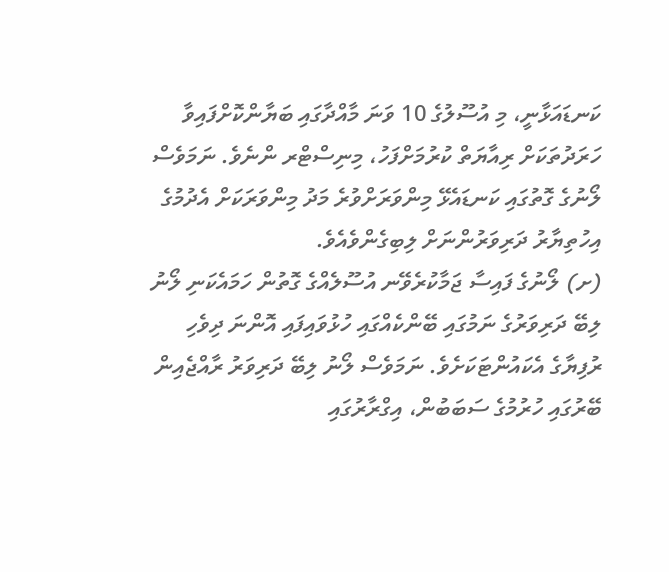ކަނޑައަޅާނީ، މި އުސޫލުގެ 10 ވަނަ މާއްދާގައި ބަޔާންކޮށްފައިވާ ހަރަދުތަކަށް ރިއާޔަތް ކުރުމަށްފަހު، މިނިސްޓްރ ންނެވެ. ނަމަވެސް ލޯނުގެ ގޮތުގައި ކަނޑައެޅޭ މިންވަރަށްވުރެ މަދު މިންވަރަކަށް އެދުމުގެ އިހުތިޔާރު ދަރިވަރުންނަށް ލިބިގެންވެއެވެ.
(ށ) ލޯނުގެ ފައިސާ ޖަމާކުރެވޭނ އުސޫލެއްގެ ގޮތުން ހަމައެކަނި ލޯނު ލިބޭ ދަރިވަރުގެ ނަމުގައި ބޭންކެއްގައި ހުޅުވައިފައި އޮންނަ ދިވެހި ރުފިޔާގެ އެކައުންޓަކަށެވެ. ނަމަވެސް ލޯނު ލިބޭ ދަރިވަރު ރާއްޖެއިން ބޭރުގައި ހުރުމުގެ ސަބަބުން، އިގްރާރުގައި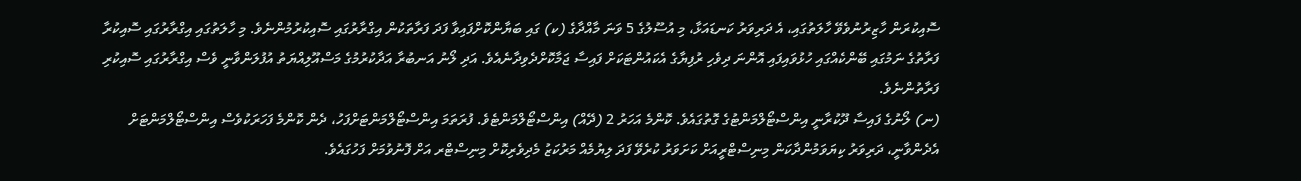ސޮއިކުރަން ހާޒިރުނުވެވޭ ހާލަތުގައި، އެ ދަރިވަރު ކަނޑައަޅާ، މި އުސޫލުގެ 5 ވަނަ މާއްދާގެ (ކ) ގައި ބަޔާންކޮށްފައިވާ ފަދަ ފަރާތަކުން އިގްރާރުގައި ސޮއިކުރުމުންނެވެ. މި ހާލަތުގައި އިގްރާރުގައި ސޮއިކުރާ ފަރާތުގެ ނަމުގައި ބޭންކެއްގައި ހުޅުވައިފައި އޮންނަ ދިވެހި ރުފިޔާގެ އެކައުންޓަކަށް ފައިސާ ޖަމާކޮށްދެވިދާނެއެވެ. އަދި ލޯނު އަނބުރާ އަދާކުރުމުގެ މަސްއޫލިއްޔަތު އުފުލަންވާނީ ވެސް އިގްރާރުގައި ސޮއިކުރި ފަރާތުންނެވެ.
(ނ) ލޯނުގެ ފައިސާ ދޫކުރާނީ އިންސްޓޯލްމަންޓުގެ ގޮތުގައެވެ. ކޮންމެ އަހަރު 2 (ދޭއް) އިންސްޓޯލްމަންޓެވެ. ފުރަތަމަ އިންސްޓޯލްމަންޓަށްފަހު، ދެން ކޮންމެ ފަހަރަކުވެސް އިންސްޓޯލްމަންޓަށް އެދެންވާނީ، ދަރިވަރު ކިޔަވަމުންދާކަން މިނިސްޓްރީއަށް ކަށަވަރު ކުރެވޭ ފަދަ ލިޔުމެއް މަރުކަޒު މެދިވެރިކޮށް މިނިސްޓްރ އަށް ފޮނުވުމަށް ފަހުގައެވެ.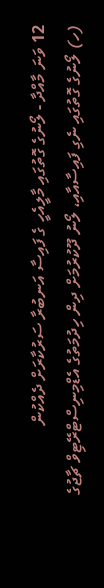12 ވަނަ މާއްދާ - ލޯނުގެ ގޮތުގައި މާލީއެހީ ގެ ފައިސާ އަނބުރާ ސަރުކާރަށް ދެއްކުން
(ހ) ލޯނުގެ ގޮތުގައި ނެގި ފައިސާއާއި، ލޯނު ދޫކުރުމަށް ދިން ހިދުމަތުގެ އެޑްމިނިސްޓްރޭޓިވް ޗާޖުގެ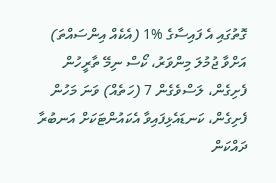ގޮތުގައި އެ ފައިސާގެ %1 (އެކެއް އިންސައްތަ) އަށްވާ ޖުމުލަ މިންވަރު، ކޯސް ނިމޭ ތާރީހުން ފެށިގެން، ލަސްވެގެން 7 (ހަތެއް) ވަނަ މަހުން ފެށިގެން، ކަނޑައެޅިފައިވާ އެކައުންޓަކަށް އަނބުރާ ދައްކަން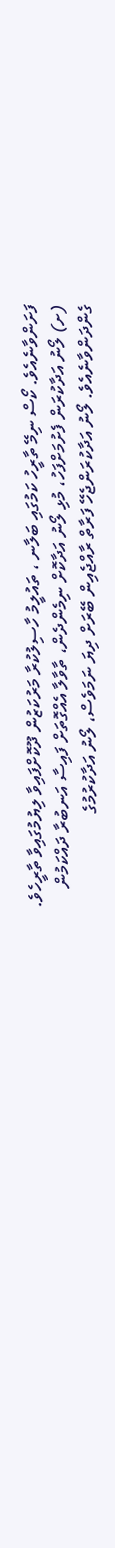ފަށަންވާނެއެވެ. ކޯސް ނިމޭ ތާރީހު ކަމުގައި ބަލާނ ، ތައުލީމު ހާސިލުކުރާ މަރުކަޒުން ދޫކޮށްފައިވާ ލިޔުމުގައިވާ ތާރީހެވެ.
(ށ) ލޯނު އަދާކުރަން ފެށުމަށްފަހު، މުޅި ލޯނު އަދާކޮށް ނިމެންދެން، ތާވާލާ އެއްގޮތަށް ފައިސާ އަނބުރާ ދައްކަމުން ގެންދަންވާނެއެވެ. ލޯނު އަދާކުރަންޖެހޭ ފަރާތް ރާއްޖެއިން ބޭރަށް ދިޔަ ނަމަވެސް، ލޯނު އަދާކުރުމުގެ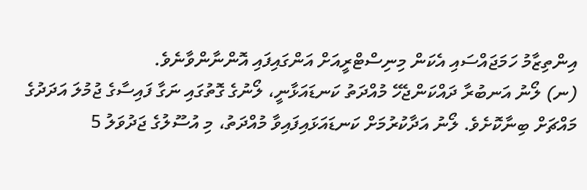އިންތިޒާމު ހަމަޖައްސައި އެކަން މިނިސްޓްރީއަށް އަންގައިފައި އޮންނާންވާނެވެ.
(ނ) ލޯނު އަނބުރާ ދައްކަންޖެހޭ މުއްދަތު ކަނޑައަޅާނީ، ލޯނުގެ ގޮތުގައި ނަގާ ފައިސާގެ ޖުމުލަ އަދަދުގެ މައްޗަށް ބިނާކޮށެވެ. ލޯނު އަދާކުރުމަށް ކަނޑައަޅައިފައިވާ މުއްދަތު، މި އުސޫލުގެ ޖަދުވަލު 5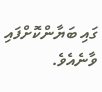ގައި ބަޔާންކޮށްފައި ވާނެއެވެ.